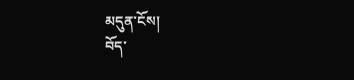མདུན་ངོས།
བོད་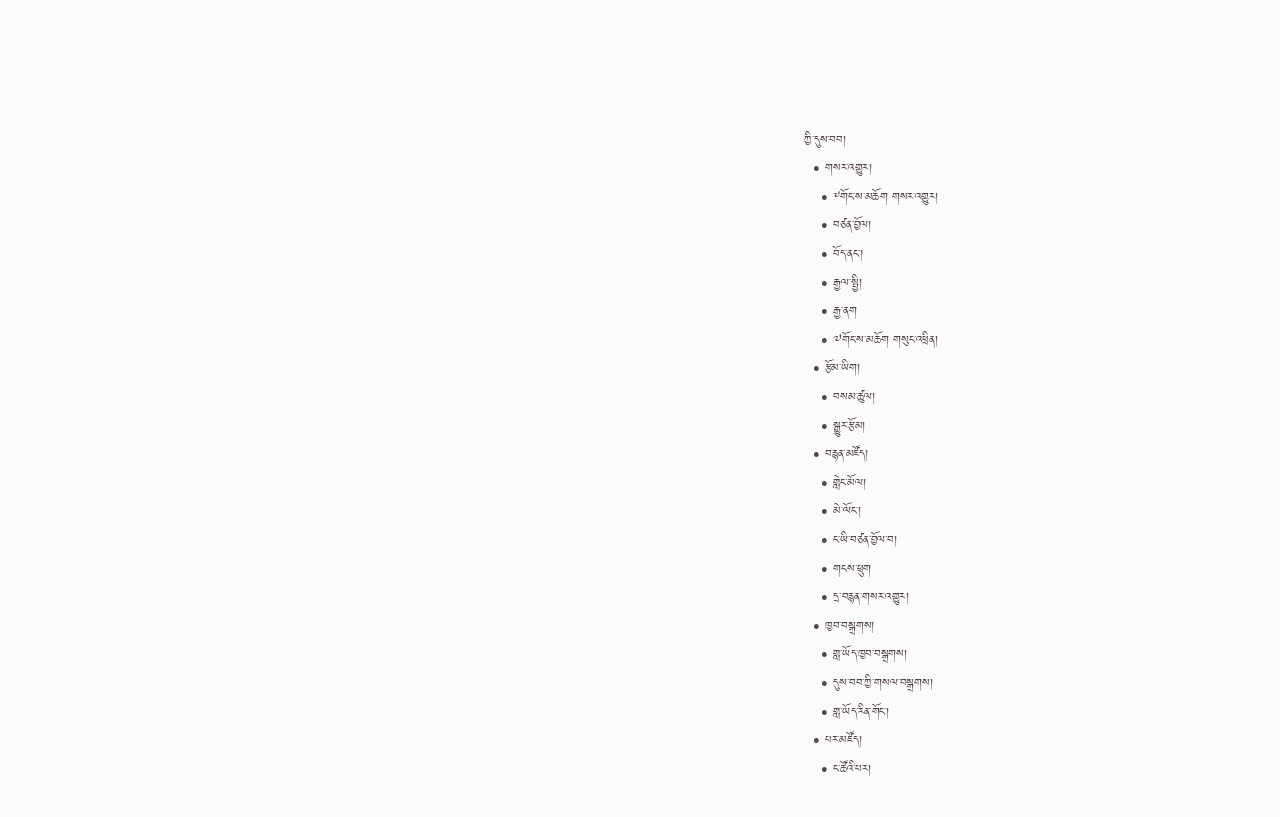ཀྱི་དུས་བབ།
  • གསར་འགྱུར།
    • ༸གོང་ས་མཆོག གསར་འགྱུར།
    • བཙན་བྱོལ།
    • བོད་ནང་།
    • རྒྱལ་སྤྱི།
    • རྒྱ་ནག
    • ༧གོང་ས་མཆོག གསུང་འཕྲིན།
  • རྩོམ་ཡིག།
    • བསམ་ཚུལ།
    • སྒྱུར་རྩོམ།
  • བརྙན་མཛོད།
    • གླེང་མོལ།
    • མེ་ལོང་།
    • ང་ཡི་བཙན་བྱོལ་བ།
    • གངས་ཕྲུག
    • དྲ་བརྙན་གསར་འགྱུར།
  • ཁྱབ་བསྒྲགས།
    • གླ་ཡོད་ཁྱབ་བསྒྲགས།
    • དུས་བབ་ཀྱི་གསལ་བསྒྲགས།
    • གླ་ཡོད་རིན་གོང་།
  • པར་མཛོད།
    • ང་ཚོའི་པར།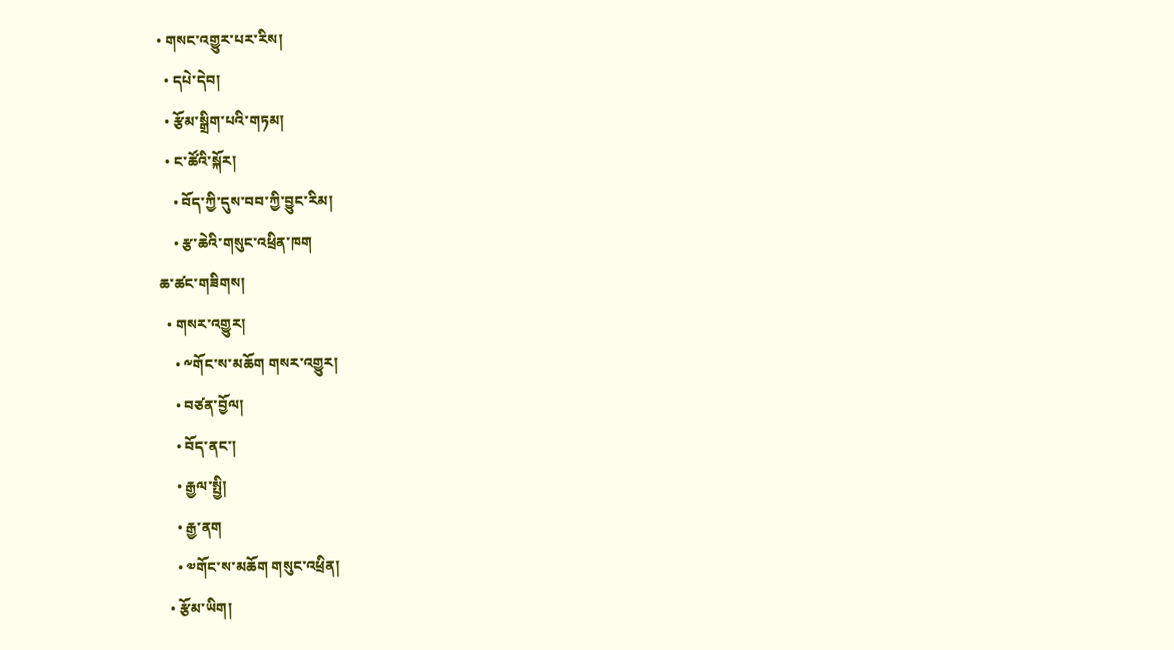• གསང་འགྱུར་པར་རིས།
  • དཔེ་དེབ།
  • རྩོམ་སྒྲིག་པའི་གཏམ།
  • ང་ཚོའི་སྐོར།
    • བོད་ཀྱི་དུས་བབ་ཀྱི་བྱུང་རིམ།
    • རྩ་ཆེའི་གསུང་འཕྲིན་ཁག
ཆ་ཚང་གཟིགས།
  • གསར་འགྱུར།
    • ༸གོང་ས་མཆོག གསར་འགྱུར།
    • བཙན་བྱོལ།
    • བོད་ནང་།
    • རྒྱལ་སྤྱི།
    • རྒྱ་ནག
    • ༧གོང་ས་མཆོག གསུང་འཕྲིན།
  • རྩོམ་ཡིག།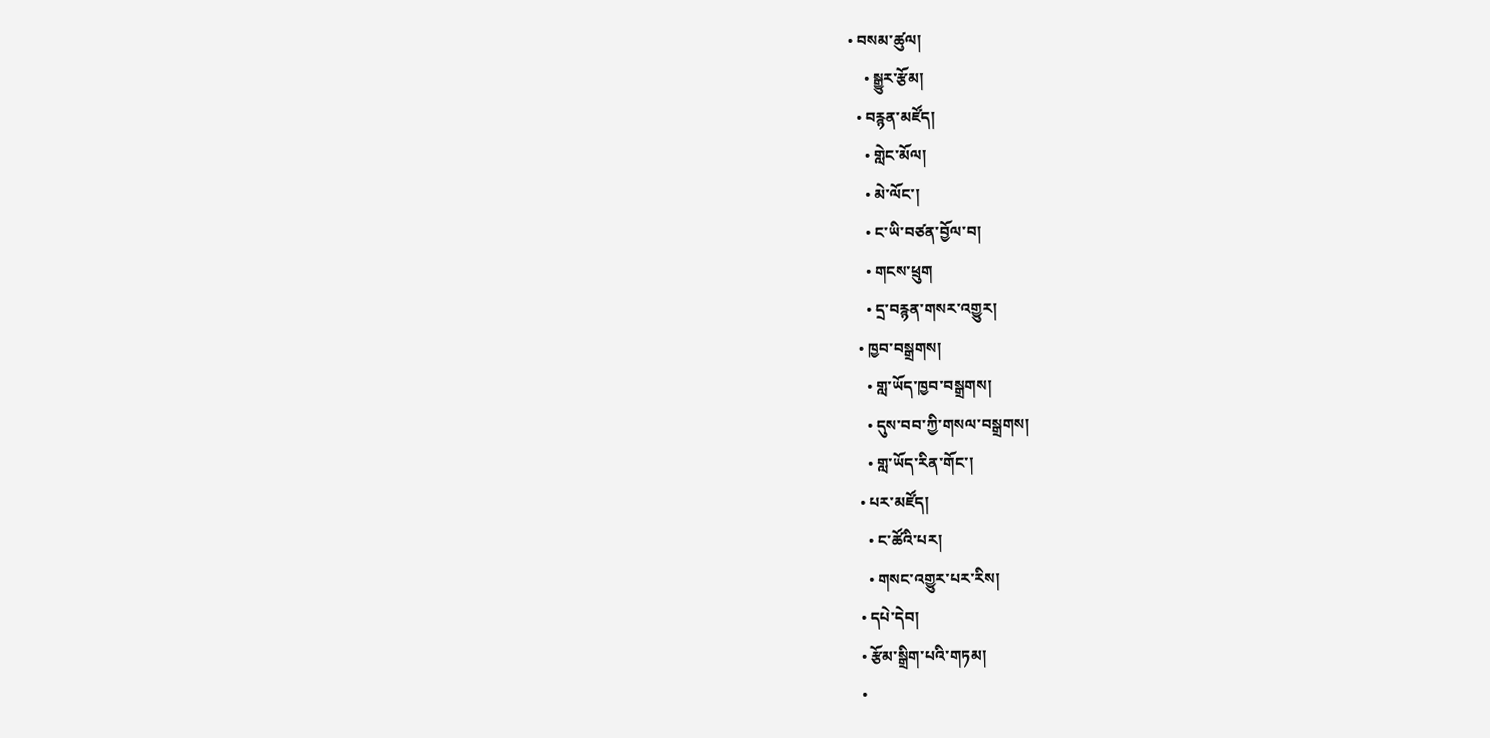• བསམ་ཚུལ།
    • སྒྱུར་རྩོམ།
  • བརྙན་མཛོད།
    • གླེང་མོལ།
    • མེ་ལོང་།
    • ང་ཡི་བཙན་བྱོལ་བ།
    • གངས་ཕྲུག
    • དྲ་བརྙན་གསར་འགྱུར།
  • ཁྱབ་བསྒྲགས།
    • གླ་ཡོད་ཁྱབ་བསྒྲགས།
    • དུས་བབ་ཀྱི་གསལ་བསྒྲགས།
    • གླ་ཡོད་རིན་གོང་།
  • པར་མཛོད།
    • ང་ཚོའི་པར།
    • གསང་འགྱུར་པར་རིས།
  • དཔེ་དེབ།
  • རྩོམ་སྒྲིག་པའི་གཏམ།
  •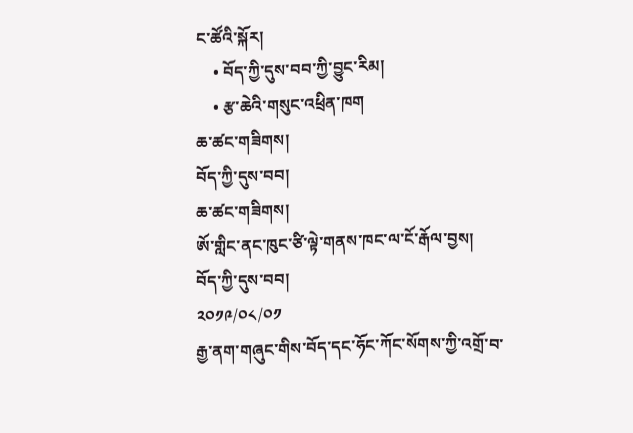ང་ཚོའི་སྐོར།
    • བོད་ཀྱི་དུས་བབ་ཀྱི་བྱུང་རིམ།
    • རྩ་ཆེའི་གསུང་འཕྲིན་ཁག
ཆ་ཚང་གཟིགས།
བོད་ཀྱི་དུས་བབ།
ཆ་ཚང་གཟིགས།
ཨོ་གླིང་ནང་ཁུང་ཙི་ལྟེ་གནས་ཁང་ལ་ངོ་རྒོལ་བྱས།
བོད་ཀྱི་དུས་བབ།
༢༠༡༩/༠༨/༠༡
རྒྱ་ནག་གཞུང་གིས་བོད་དང་ཧོང་ཀོང་སོགས་ཀྱི་འགྲོ་བ་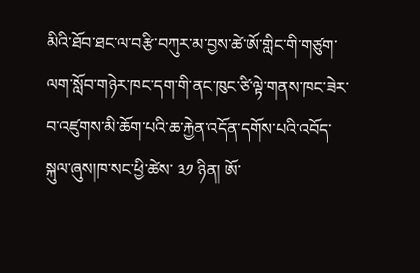མིའི་ཐོབ་ཐང་ལ་བརྩི་བཀུར་མ་བྱས་ཚེ་ཨོ་གླིང་གི་གཙུག་ལག་སློབ་གཉེར་ཁང་དག་གི་ནང་ཁུང་ཙི་ལྟེ་གནས་ཁང་ཟེར་བ་འཛུགས་མི་ཆོག་པའི་ཆ་རྐྱེན་འདོན་དགོས་པའི་འབོད་སྐུལ་ཞུས།ཁ་སང་ཕྱི་ཚེས་ ༣༡ ཉིན། ཨོ་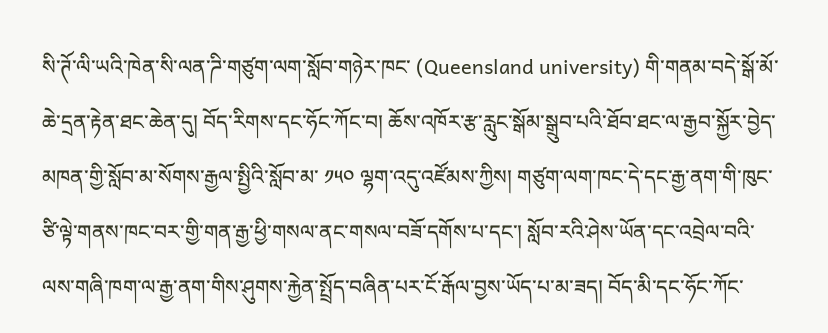སི་ཊོ་ལི་ཡའི་ཁེན་སི་ལན་ཌི་གཙུག་ལག་སློབ་གཉེར་ཁང་ (Queensland university) གི་གནམ་བདེ་སྒོ་མོ་ཆེ་དྲན་རྟེན་ཐང་ཆེན་དུ། བོད་རིགས་དང་ཧོང་ཀོང་བ། ཆོས་འཁོར་རྩ་རླུང་སྒོམ་སྒྲུབ་པའི་ཐོབ་ཐང་ལ་རྒྱབ་སྐྱོར་བྱེད་མཁན་གྱི་སློབ་མ་སོགས་རྒྱལ་སྤྱིའི་སློབ་མ་ ༡༥༠ ལྷག་འདུ་འཛོམས་ཀྱིས། གཙུག་ལག་ཁང་དེ་དང་རྒྱ་ནག་གི་ཁུང་ཙི་ལྟེ་གནས་ཁང་བར་གྱི་གན་རྒྱ་ཕྱི་གསལ་ནང་གསལ་བཟོ་དགོས་པ་དང་། སློབ་རའི་ཤེས་ཡོན་དང་འབྲེལ་བའི་ལས་གཞི་ཁག་ལ་རྒྱ་ནག་གིས་ཤུགས་རྐྱེན་སྤྲོད་བཞིན་པར་ངོ་རྒོལ་བྱས་ཡོད་པ་མ་ཟད། བོད་མི་དང་ཧོང་ཀོང་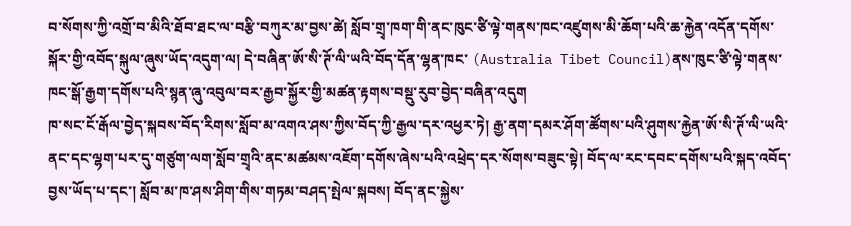བ་སོགས་ཀྱི་འགྲོ་བ་མིའི་ཐོབ་ཐང་ལ་བརྩི་བཀུར་མ་བྱས་ཚེ། སློབ་གྲྭ་ཁག་གི་ནང་ཁུང་ཙི་ལྟེ་གནས་ཁང་འཛུགས་མི་ཆོག་པའི་ཆ་རྐྱེན་འདོན་དགོས་སྐོར་གྱི་འབོད་སྐུལ་ཞུས་ཡོད་འདུག་ལ། དེ་བཞིན་ཨོ་སི་ཊོ་ལི་ཡའི་བོད་དོན་ལྷན་ཁང་ (Australia Tibet Council)ནས་ཁུང་ཙི་ལྟེ་གནས་ཁང་སྒོ་རྒྱག་དགོས་པའི་སྙན་ཞུ་འབུལ་བར་རྒྱབ་སྐྱོར་གྱི་མཚན་རྟགས་བསྡུ་རུབ་བྱེད་བཞིན་འདུག
ཁ་སང་ངོ་རྒོལ་བྱེད་སྐབས་བོད་རིགས་སློབ་མ་འགའ་ཤས་ཀྱིས་བོད་ཀྱི་རྒྱལ་དར་འཕྱར་ཏེ། རྒྱ་ནག་དམར་ཤོག་ཚོགས་པའི་ཤུགས་རྐྱེན་ཨོ་སི་ཊོ་ལི་ཡའི་ནང་དང་ལྷག་པར་དུ་གཙུག་ལག་སློབ་གྲྭའི་ནང་མཚམས་འཇོག་དགོས་ཞེས་པའི་འཕྲེད་དར་སོགས་བཟུང་སྟེ། བོད་ལ་རང་དབང་དགོས་པའི་སྐད་འབོད་བྱས་ཡོད་པ་དང་། སློབ་མ་ཁ་ཤས་ཤིག་གིས་གཏམ་བཤད་སྤེལ་སྐབས། བོད་ནང་སྐྱེས་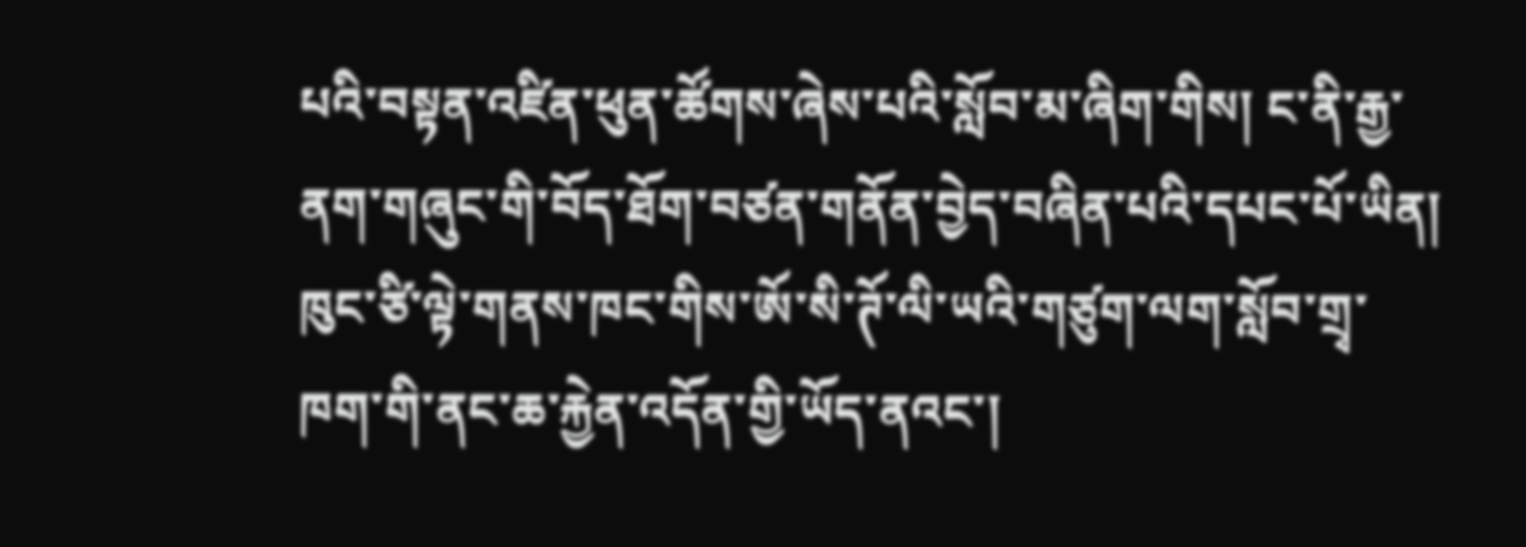པའི་བསྟན་འཛིན་ཕུན་ཚོགས་ཞེས་པའི་སློབ་མ་ཞིག་གིས། ང་ནི་རྒྱ་ནག་གཞུང་གི་བོད་ཐོག་བཙན་གནོན་བྱེད་བཞིན་པའི་དཔང་པོ་ཡིན། ཁུང་ཙི་ལྟེ་གནས་ཁང་གིས་ཨོ་སི་ཊོ་ལི་ཡའི་གཙུག་ལག་སློབ་གྲྭ་ཁག་གི་ནང་ཆ་རྐྱེན་འདོན་གྱི་ཡོད་ནའང་།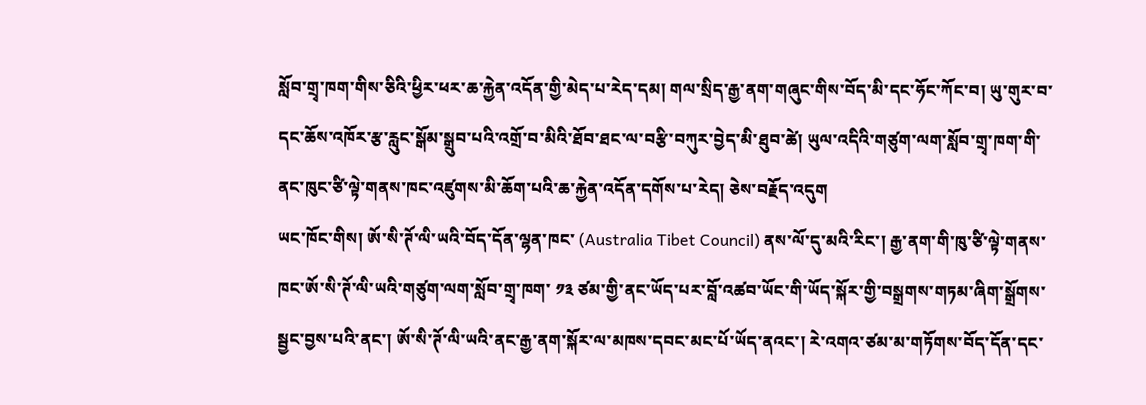སློབ་གྲྭ་ཁག་གིས་ཅིའི་ཕྱིར་ཕར་ཆ་རྐྱེན་འདོན་གྱི་མེད་པ་རེད་དམ། གལ་སྲིད་རྒྱ་ནག་གཞུང་གིས་བོད་མི་དང་ཧོང་ཀོང་བ། ཡུ་གུར་བ་དང་ཆོས་འཁོར་རྩ་རླུང་སྒོམ་སྒྲུབ་པའི་འགྲོ་བ་མིའི་ཐོབ་ཐང་ལ་བརྩི་བཀུར་བྱེད་མི་ཐུབ་ཚེ། ཡུལ་འདིའི་གཙུག་ལག་སློབ་གྲྭ་ཁག་གི་ནང་ཁུང་ཙི་ལྟེ་གནས་ཁང་འཛུགས་མི་ཆོག་པའི་ཆ་རྐྱེན་འདོན་དགོས་པ་རེད། ཅེས་བརྗོད་འདུག
ཡང་ཁོང་གིས། ཨོ་སི་ཊོ་ལི་ཡའི་བོད་དོན་ལྷན་ཁང་ (Australia Tibet Council) ནས་ལོ་དུ་མའི་རིང་། རྒྱ་ནག་གི་ཁུ་ཙི་ལྟེ་གནས་ཁང་ཨོ་སི་ཊོ་ལི་ཡའི་གཙུག་ལག་སློབ་གྲྭ་ཁག་ ༡༣ ཙམ་གྱི་ནང་ཡོད་པར་བློ་འཚབ་ཡོང་གི་ཡོད་སྐོར་གྱི་བསྒྲགས་གཏམ་ཞིག་སྒྲོགས་སྦྱང་བྱས་པའི་ནང་། ཨོ་སི་ཊོ་ལི་ཡའི་ནང་རྒྱ་ནག་སྐོར་ལ་མཁས་དབང་མང་པོ་ཡོད་ནའང་། རེ་འགའ་ཙམ་མ་གཏོགས་བོད་དོན་དང་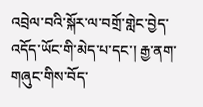འབྲེལ་བའི་སྐོར་ལ་བགྲོ་གླེང་བྱེད་འདོད་ཡོང་གི་མེད་པ་དང་། རྒྱ་ནག་གཞུང་གིས་བོད་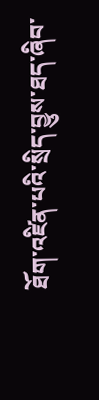ཐོག་འཛིན་པའི་སྲིད་བྱུས་ཐད་ཞིབ་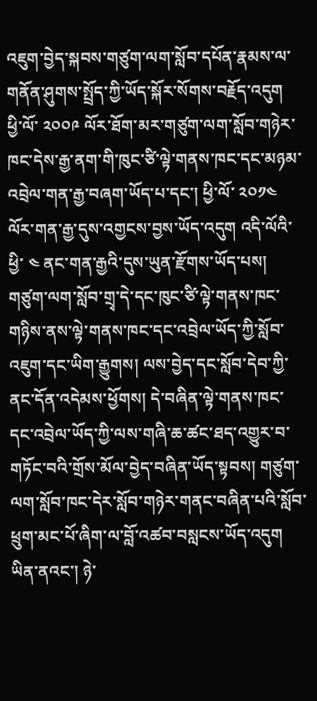འཇུག་བྱེད་སྐབས་གཙུག་ལག་སློབ་དཔོན་རྣམས་ལ་གནོན་ཤུགས་སྤྲོད་ཀྱི་ཡོད་སྐོར་སོགས་བརྗོད་འདུག
ཕྱི་ལོ་ ༢༠༠༩ ལོར་ཐོག་མར་གཙུག་ལག་སློབ་གཉེར་ཁང་དེས་རྒྱ་ནག་གི་ཁུང་ཙི་ལྟེ་གནས་ཁང་དང་མཉམ་འབྲེལ་གན་རྒྱ་བཞག་ཡོད་པ་དང་། ཕྱི་ལོ་ ༢༠༡༤ ལོར་གན་རྒྱ་དུས་འགྱངས་བྱས་ཡོད་འདུག འདི་ལོའི་ཕྱི་ ༤ ནང་གན་རྒྱའི་དུས་ཡུན་རྫོགས་ཡོད་པས། གཙུག་ལག་སློབ་གྲྭ་དེ་དང་ཁུང་ཙི་ལྟེ་གནས་ཁང་གཉིས་ནས་ལྟེ་གནས་ཁང་དང་འབྲེལ་ཡོད་ཀྱི་སློབ་འཇུག་དང་ཡིག་རྒྱུགས། ལས་བྱེད་དང་སློབ་དེབ་ཀྱི་ནང་དོན་འདེམས་ཕྱོགས། དེ་བཞིན་ལྟེ་གནས་ཁང་དང་འབྲེལ་ཡོད་ཀྱི་ལས་གཞི་ཆ་ཚང་ཐད་འགྱུར་བ་གཏོང་བའི་གྲོས་མོལ་བྱེད་བཞིན་ཡོད་སྟབས། གཙུག་ལག་སློབ་ཁང་དེར་སློབ་གཉེར་གནང་བཞིན་པའི་སློབ་ཕྲུག་མང་པོ་ཞིག་ལ་བློ་འཚབ་བསླངས་ཡོད་འདུག ཡིན་ནའང་། ཉེ་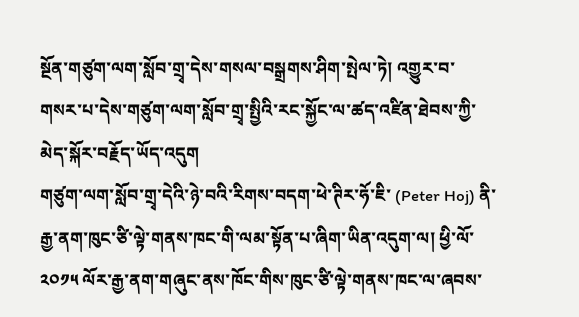སྔོན་གཙུག་ལག་སློབ་གྲྭ་དེས་གསལ་བསྒྲགས་ཤིག་སྤེལ་ཏེ། འགྱུར་བ་གསར་པ་དེས་གཙུག་ལག་སློབ་གྲྭ་སྤྱིའི་རང་སྐྱོང་ལ་ཚད་འཛིན་ཐེབས་ཀྱི་མེད་སྐོར་བརྗོད་ཡོད་འདུག
གཙུག་ལག་སློབ་གྲྭ་དེའི་ཉེ་བའི་རིགས་བདག་ཕེ་ཊིར་ཧོ་ཇི་ (Peter Hoj) ནི་རྒྱ་ནག་ཁུང་ཙི་ལྟེ་གནས་ཁང་གི་ལམ་སྟོན་པ་ཞིག་ཡིན་འདུག་ལ། ཕྱི་ལོ་ ༢༠༡༥ ལོར་རྒྱ་ནག་གཞུང་ནས་ཁོང་གིས་ཁུང་ཙི་ལྟེ་གནས་ཁང་ལ་ཞབས་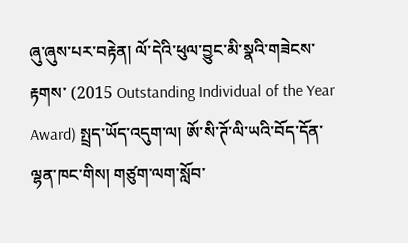ཞུ་ཞུས་པར་བརྟེན། ལོ་དེའི་ཕུལ་བྱུང་མི་སྣའི་གཟེངས་རྟགས་ (2015 Outstanding Individual of the Year Award) སྤྲད་ཡོད་འདུག་ལ། ཨོ་སི་ཊོ་ལི་ཡའི་བོད་དོན་ལྷན་ཁང་གིས། གཙུག་ལག་སློབ་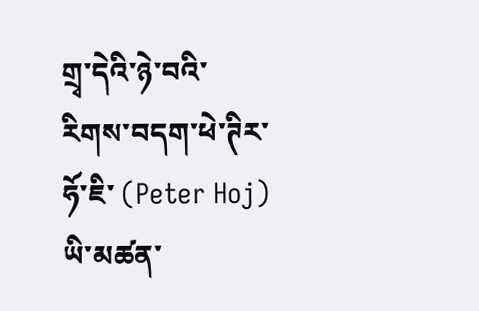གྲྭ་དེའི་ཉེ་བའི་རིགས་བདག་ཕེ་ཊིར་ཧོ་ཇི་ (Peter Hoj) ཡི་མཚན་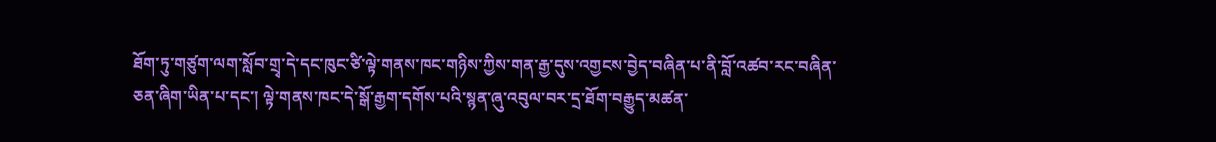ཐོག་ཏུ་གཙུག་ལག་སློབ་གྲྭ་དེ་དང་ཁུང་ཙི་ལྟེ་གནས་ཁང་གཉིས་ཀྱིས་གན་རྒྱ་དུས་འགྱངས་བྱེད་བཞིན་པ་ནི་བློ་འཚབ་རང་བཞིན་ཅན་ཞིག་ཡིན་པ་དང་། ལྟེ་གནས་ཁང་དེ་སྒོ་རྒྱག་དགོས་པའི་སྙན་ཞུ་འབུལ་བར་དྲ་ཐོག་བརྒྱུད་མཚན་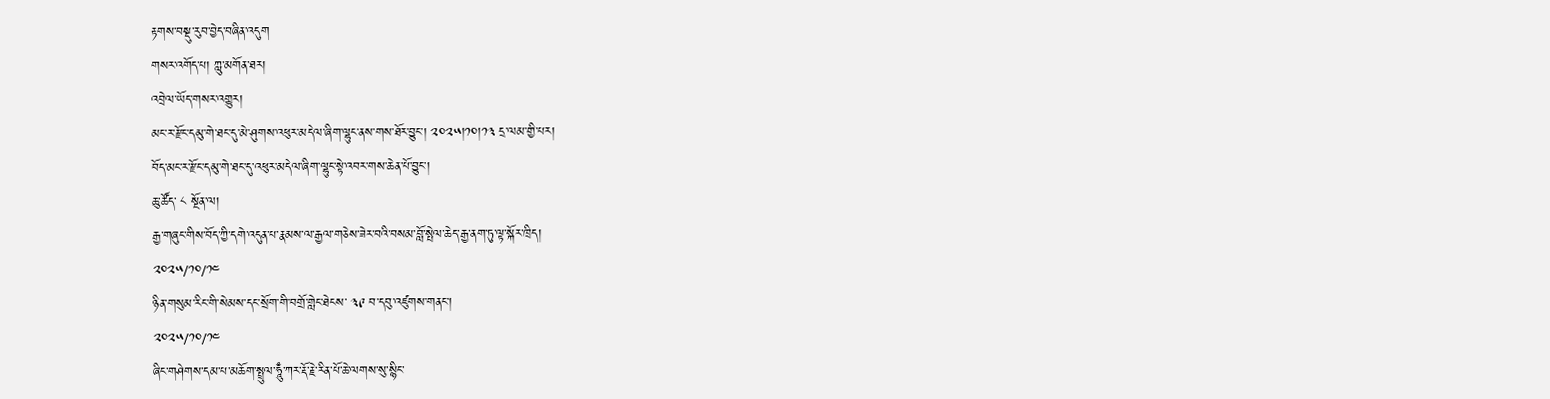རྟགས་བསྡུ་རུབ་བྱེད་བཞིན་འདུག
གསར་འགོད་པ། ཀླུ་མགོན་ཐར།
འབྲེལ་ཡོད་གསར་འགྱུར།
མང་ར་རྫོང་དམུ་གེ་ཐང་དུ་མེ་ཤུགས་འཕུར་མདེལ་ཞིག་ལྷུང་ནས་གས་ཐོར་བྱུང་། ༢༠༢༥།༡༠།༡༣ དྲ་ལམ་གྱི་པར།
བོད་མང་ར་རྫོང་དམུ་གེ་ཐང་དུ་འཕུར་མདེལ་ཞིག་ལྷུང་སྟེ་འབར་གས་ཆེན་པོ་བྱུང་།
ཆུ་ཚོད་ ༨ སྔོན་ལ།
རྒྱ་གཞུང་གིས་བོད་ཀྱི་དགེ་འདུན་པ་རྣམས་ལ་རྒྱལ་གཅེས་ཟེར་བའི་བསམ་བློ་སྤེལ་ཆེད་རྒྱ་ནག་ཏུ་ལྟ་སྐོར་ཁྲིད།
༢༠༢༥/༡༠/༡༤
ཉིན་གསུམ་རིང་གི་སེམས་དང་སྲོག་གི་བགྲོ་གླེང་ཐེངས་ ༣༩ བ་དབུ་འཛུགས་གནང་།
༢༠༢༥/༡༠/༡༤
ཞིང་གཤེགས་དམ་པ་མཆོག་སྤྲུལ་ཧཱུྃ་ཀར་རྡོ་རྗེ་རིན་པོ་ཆེ་ལགས་སུ་སྙིང་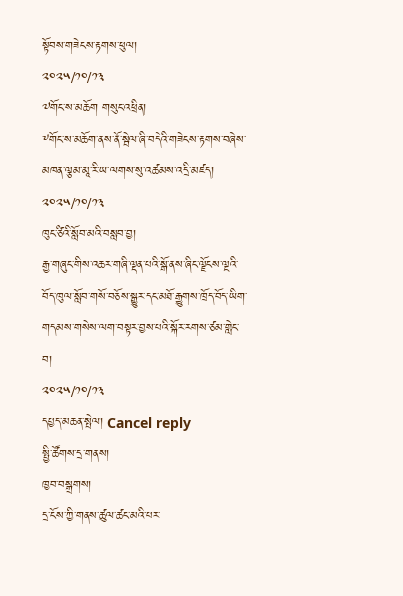སྟོབས་གཟེངས་རྟགས་ཕུལ།
༢༠༢༥/༡༠/༡༣
༧གོང་ས་མཆོག གསུང་འཕྲིན།
༸གོང་ས་མཆོག་ནས་ནོ་སྦེལ་ཞི་བདེའི་གཟེངས་རྟགས་བཞེས་མཁན་ལྕམ་མཱ་རི་ཡ་ལགས་སུ་འཚམས་འདྲི་མཛད།
༢༠༢༥/༡༠/༡༣
ཁུང་ཙིའི་སློབ་མའི་བསླབ་བྱ།
རྒྱ་གཞུང་གིས་འཆར་གཞི་ལྡན་པའི་སྒོ་ནས་ཞིང་ལྗོངས་ལྔའི་བོད་ཁུལ་སློབ་གསོ་བཅོས་སྒྱུར་དང་མཐོ་རྒྱུགས་ཁྲོད་བོད་ཡིག་གདམས་གསེས་ལག་བསྟར་བྱས་པའི་སྐོར་རགས་ཙམ་གླེང་བ།
༢༠༢༥/༡༠/༡༣
དཔྱད་མཆན་སྤེལ། Cancel reply
སྤྱི་ཚོགས་དྲ་གནས།
ཁྱབ་བསྒྲགས།
དྲ་ངོས་ཀྱི་གནས་ཚུལ་ཚང་མའི་པར་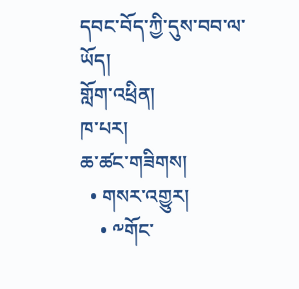དབང་བོད་ཀྱི་དུས་བབ་ལ་ཡོད།
གློག་འཕྲིན།
ཁ་པར།
ཆ་ཚང་གཟིགས།
  • གསར་འགྱུར།
    • ༸གོང་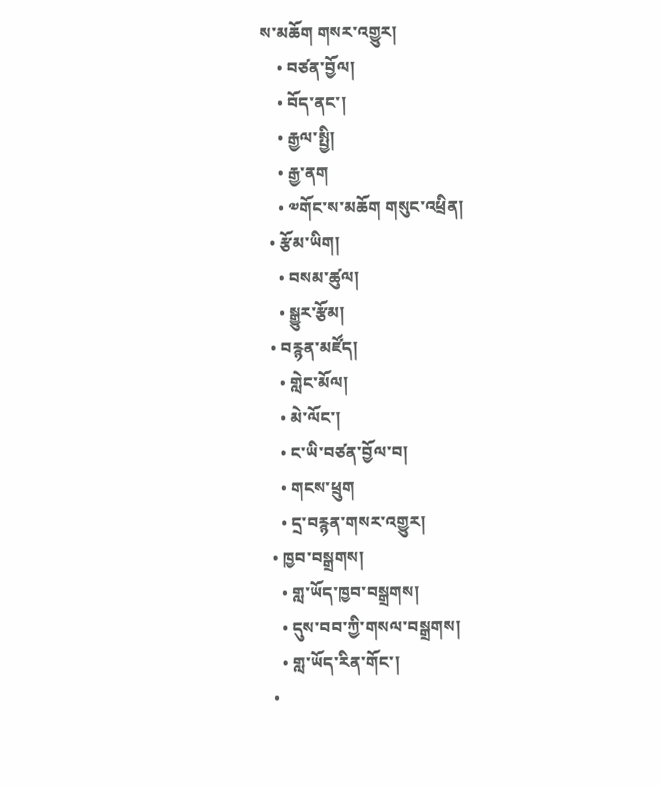ས་མཆོག གསར་འགྱུར།
    • བཙན་བྱོལ།
    • བོད་ནང་།
    • རྒྱལ་སྤྱི།
    • རྒྱ་ནག
    • ༧གོང་ས་མཆོག གསུང་འཕྲིན།
  • རྩོམ་ཡིག།
    • བསམ་ཚུལ།
    • སྒྱུར་རྩོམ།
  • བརྙན་མཛོད།
    • གླེང་མོལ།
    • མེ་ལོང་།
    • ང་ཡི་བཙན་བྱོལ་བ།
    • གངས་ཕྲུག
    • དྲ་བརྙན་གསར་འགྱུར།
  • ཁྱབ་བསྒྲགས།
    • གླ་ཡོད་ཁྱབ་བསྒྲགས།
    • དུས་བབ་ཀྱི་གསལ་བསྒྲགས།
    • གླ་ཡོད་རིན་གོང་།
  •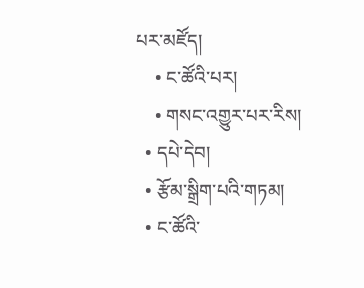པར་མཛོད།
    • ང་ཚོའི་པར།
    • གསང་འགྱུར་པར་རིས།
  • དཔེ་དེབ།
  • རྩོམ་སྒྲིག་པའི་གཏམ།
  • ང་ཚོའི་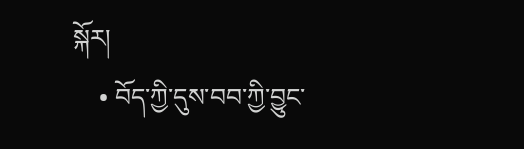སྐོར།
    • བོད་ཀྱི་དུས་བབ་ཀྱི་བྱུང་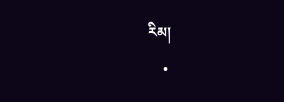རིམ།
    •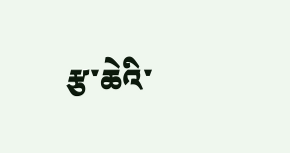རྩ་ཆེའི་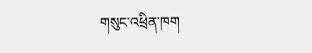གསུང་འཕྲིན་ཁག